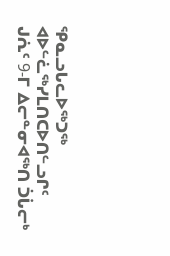ᕿᓇᓗᒐᓚᐅᖅᑐᖅ ᐊᐅᓪᓛᖅᓯᒪᑎᑕᐅᑎᓪᓗᒋᑦ
ᒍᕇᑦ 9-ᒥ ᐃᓕᓐᓂᐊᖅᑎ ᑑᒑᓕᒃ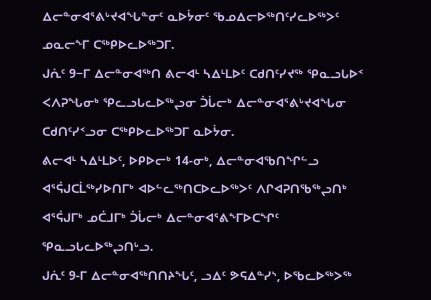ᐃᓕᓐᓂᐊᕐᕕᒡᔪᐊᖓᓐᓂᑦ ᓇᐅᔮᓂᑦ ᖃᓄᐃᓕᐅᖅᑎᑦᓯᓚᐅᖅᐳᑦ ᓄᓇᓕᖕᒥ ᑕᖅᑭᐅᓚᐅᖅᑐᒥ.
ᒍᕇᑦ 9−ᒥ ᐃᓕᓐᓂᐊᖅᑎ ᕕᓕᐊᒻ ᓴᐃᒻᒪᐅᑦ ᑕᑯᑎᑦᓯᔪᖅ ᕿᓇᓗᒐᐅᑉ ᐸᐱᕈᖓᓂᒃ ᕿᓚᓗᒐᓚᐅᖅᖢᓂ ᑑᒑᓕᒃ ᐃᓕᓐᓂᐊᕐᕕᒡᔪᐊᖓᓂ ᑕᑯᑎᑦᓯᑉᓗᓂ ᑕᖅᑭᐅᓚᐅᖅᑐᒥ ᓇᐅᔮᓂ.
ᕕᓕᐊᒻ ᓴᐃᒻᒪᐅᑦ, ᐅᑭᐅᓕᒃ 14-ᓂᒃ, ᐃᓕᓐᓂᐊᖃᑎᖏᓪᓗ ᐊᕐᕌᒍᑕᒫᖅᓯᐅᑎᒥᒃ ᐊᐅᓪᓚᖅᑎᑕᐅᓚᐅᖅᐳᑦ ᐱᒋᐊᕈᑎᖃᖅᖢᑎᒃ ᐊᕐᕌᒍᒥᒃ ᓄᑖᒧᒥᒃ ᑑᒑᓕᒃ ᐃᓕᓐᓂᐊᕐᕕᖕᒥᐅᑕᖏᑦ ᕿᓇᓗᒐᓚᐅᖅᖢᑎᒡᓗ.
ᒍᕇᑦ 9-ᒥ ᐃᓕᓐᓂᐊᖅᑎᑎᔨᖓᑦ, ᓗᐃᑦ ᕗᕋᐃᓐᓯᔅ, ᐅᖃᓚᐅᖅᐳᖅ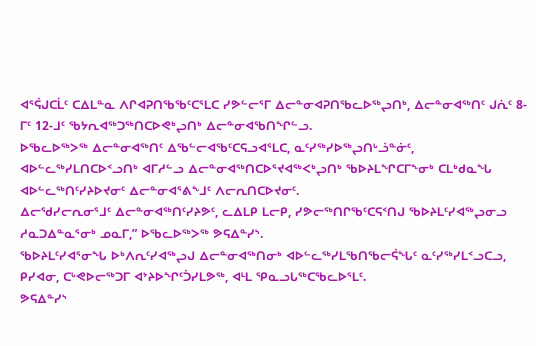ᐊᕐᕌᒍᑕᒫᑦ ᑕᐃᒪᓐᓇ ᐱᒋᐊᕈᑎᖃᖃᑦᑕᕐᒪᑕ ᓯᕗᓪᓕᕐᒥ ᐃᓕᓐᓂᐊᕈᑎᖃᓚᐅᖅᖢᑎᒃ, ᐃᓕᓐᓂᐊᖅᑎᑦ ᒍᕇᑦ 8-ᒥᑦ 12-ᒧᑦ ᖃᔭᕆᐊᖅᑐᖅᑎᑕᐅᕙᒃᖢᑎᒃ ᐃᓕᓐᓂᐊᖃᑎᖏᓪᓗ.
ᐅᖃᓚᐅᖅᐳᖅ ᐃᓕᓐᓂᐊᖅᑎᑦ ᐃᖃᓪᓕᐊᖃᑦᑕᕋᓗᐊᕐᒪᑕ, ᓇᑦᓯᖅᓯᐅᖅᖢᑎᒡᓘᓐᓃᑦ, ᐊᐅᓪᓚᖅᓯᒪᑎᑕᐅᑉᓗᑎᒃ ᐊᒥᓱᓪᓗ ᐃᓕᓐᓂᐊᖅᑎᑕᐅᕐᔪᐊᖅᐸᒃᖢᑎᒃ ᖃᐅᔨᒪᖏᑕᒥᖕᓂᒃ ᑕᒪᒃᑯᓇᖓ ᐊᐅᓪᓚᖅᑎᑦᓯᔨᐅᔪᓂᑦ ᐃᓕᓐᓂᐊᕐᕕᖕᒧᑦ ᐱᓕᕆᑎᑕᐅᔪᓂᑦ.
ᐃᓕᖁᓯᓕᕆᓂᕐᒧᑦ ᐃᓕᓐᓂᐊᖅᑎᑦᓯᔨᕗᑦ, ᓚᐃᒪᑭ ᒪᓕᑭ, ᓯᕗᓕᖅᑎᒋᖃᑦᑕᕋᑉᑎᒍ ᖃᐅᔨᒪᑦᓯᐊᖅᖢᓂᓗ ᓱᓇᑐᐃᓐᓇᕐᓂᒃ ᓄᓇᒥ,” ᐅᖃᓚᐅᖅᐳᖅ ᕗᕋᐃᓐᓯᔅ.
ᖃᐅᔨᒪᑦᓯᐊᕐᓂᖓ ᐅᒃᐱᕆᑦᓯᐊᖅᖢᒍ ᐃᓕᓐᓂᐊᖅᑎᓂᒃ ᐊᐅᓪᓚᖅᓯᒪᖃᑎᖃᓕᕌᖓᑦ ᓇᑦᓯᖅᓯᒪᑉᓗᑕᓗ, ᑭᓯᐊᓂ, ᑕᒡᕙᐅᓕᖅᑐᒥ ᐊᔾᔨᐅᖏᑦᑑᓯᒪᕗᖅ, ᐊᒻᒪ ᕿᓇᓗᒐᖅᑕᖃᓚᐅᕐᒪᑦ.
ᕗᕋᐃᓐᓯᔅ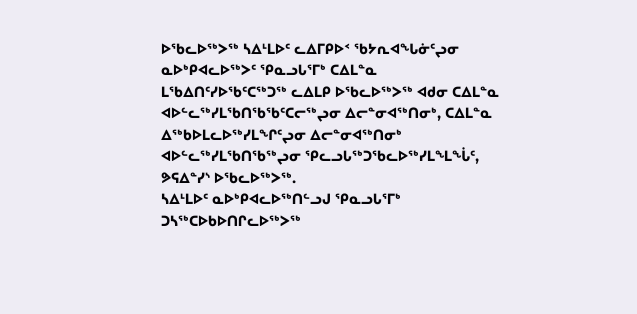ᐅᖃᓚᐅᖅᐳᖅ ᓴᐃᒻᒪᐅᑦ ᓚᐃᒥᑭᐅᑉ ᖃᔭᕆᐊᖓᓃᑦᖢᓂ ᓇᐅᒃᑭᐊᓚᐅᖅᐳᑦ ᕿᓇᓗᒐᕐᒥᒃ ᑕᐃᒪᓐᓇ ᒪᖃᐃᑎᑦᓯᐅᖃᑦᑕᖅᑐᖅ ᓚᐃᒪᑭ ᐅᖃᓚᐅᖅᐳᖅ ᐊᑯᓂ ᑕᐃᒪᓐᓇ ᐊᐅᓪᓚᖅᓯᒪᖃᑎᖃᖃᑦᑕᓕᖅᖢᓂ ᐃᓕᓐᓂᐊᖅᑎᓂᒃ, ᑕᐃᒪᓐᓇ ᐃᖅᑲᐅᒪᓚᐅᖅᓯᒪᖏᑦᖢᓂ ᐃᓕᓐᓂᐊᖅᑎᓂᒃ ᐊᐅᓪᓚᖅᓯᒪᖃᑎᖃᖅᖢᓂ ᕿᓚᓗᒐᖅᑐᖃᓚᐅᖅᓯᒪᖕᒪᖔᑦ, ᕗᕋᐃᓐᓯᔅ ᐅᖃᓚᐅᖅᐳᖅ.
ᓴᐃᒻᒪᐅᑦ ᓇᐅᒃᑭᐊᓚᐅᖅᑎᓪᓗᒍ ᕿᓇᓗᒐᕐᒥᒃ ᑐᓴᖅᑕᐅᑲᐅᑎᒋᓚᐅᖅᐳᖅ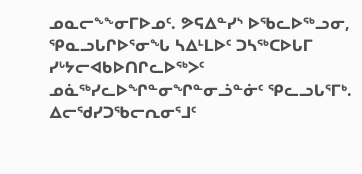ᓄᓇᓕᖕᖕᓂᒥᐅᓄᑦ. ᕗᕋᐃᓐᓯᔅ ᐅᖃᓚᐅᖅᓗᓂ, ᕿᓇᓗᒐᒋᐅᕐᓂᖓ ᓴᐃᒻᒪᐅᑦ ᑐᓴᖅᑕᐅᒐᒥ ᓯᒡᔭᓕᐊᑲᐅᑎᒋᓚᐅᖅᐳᑦ ᓄᓈᖅᓯᓚᐅᖏᓐᓂᖏᓐᓂᓘᓐᓃᑦ ᕿᓚᓗᒐᕐᒥᒃ.
ᐃᓕᖁᓯᑐᖃᓕᕆᓂᕐᒧᑦ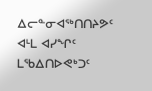ᐃᓕᓐᓂᐊᖅᑎᑎᔨᕗᑦ ᐊᒻᒪ ᐊᓯᖏᑦ ᒪᖃᐃᑎᐅᕙᒃᑐᑦ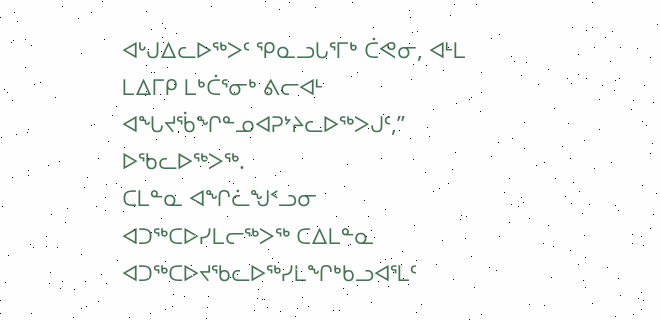ᐊᒡᒍᐃᓚᐅᖅᐳᑦ ᕿᓇᓗᒐᕐᒥᒃ ᑖᕙᓂ, ᐊᒻᒪ ᒪᐃᒥᑭ ᒪᒃᑖᕐᓂᒃ ᕕᓕᐊᒻ ᐊᖓᔪᖄᖏᓐᓄᐊᕈᔾᔨᓚᐅᖅᐳᒍᑦ,” ᐅᖃᓚᐅᖅᐳᖅ.
ᑕᒪᓐᓇ ᐊᖏᓛᖑᑉᓗᓂ ᐊᑐᖅᑕᐅᓯᒪᓕᖅᐳᖅ ᑕᐃᒪᓐᓇ ᐊᑐᖅᑕᐅᔪᖃᓚᐅᖅᓯᒪᖏᒃᑲᓗᐊᕐᒪᑦ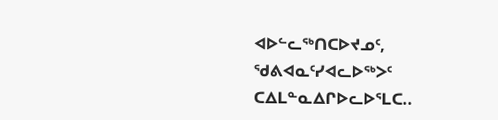ᐊᐅᓪᓚᖅᑎᑕᐅᔪᓄᑦ, ᖁᕕᐊᓇᑦᓯᐊᓚᐅᖅᐳᑦ ᑕᐃᒪᓐᓇᐃᒋᐅᓚᐅᕐᒪᑕ..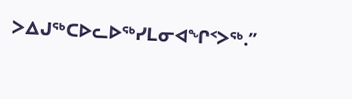ᐳᐃᒍᖅᑕᐅᓚᐅᖅᓯᒪᓂᐊᖏᑉᐳᖅ.”